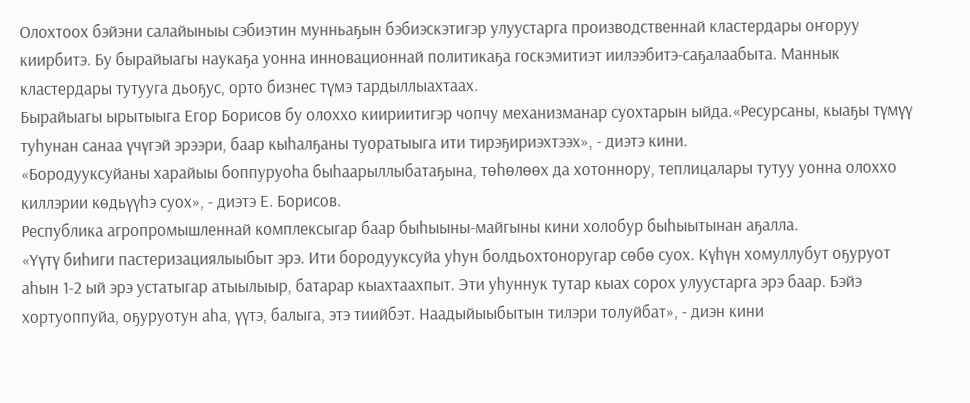Олохтоох бэйэни салайыныы сэбиэтин мунньаҕын бэбиэскэтигэр улуустарга производственнай кластердары оҥоруу киирбитэ. Бу бырайыагы наукаҕа уонна инновационнай политикаҕа госкэмитиэт иилээбитэ-саҕалаабыта. Маннык кластердары тутууга дьоҕус, орто бизнес түмэ тардыллыахтаах.
Бырайыагы ырытыыга Егор Борисов бу олоххо киириитигэр чопчу механизманар суохтарын ыйда.«Ресурсаны, кыаҕы түмүү туһунан санаа үчүгэй эрээри, баар кыһалҕаны туоратыыга ити тирэҕириэхтээх», - диэтэ кини.
«Бородууксуйаны харайыы боппуруоһа быһаарыллыбатаҕына, төһөлөөх да хотоннору, теплицалары тутуу уонна олоххо киллэрии көдьүүһэ суох», - диэтэ Е. Борисов.
Республика агропромышленнай комплексыгар баар быһыыны-майгыны кини холобур быһыытынан аҕалла.
«Үүтү биһиги пастеризациялыыбыт эрэ. Ити бородууксуйа уһун болдьохтоноругар сөбө суох. Күһүн хомуллубут оҕуруот аһын 1-2 ый эрэ устатыгар атыылыыр, батарар кыахтаахпыт. Эти уһуннук тутар кыах сорох улуустарга эрэ баар. Бэйэ хортуоппуйа, оҕуруотун аһа, үүтэ, балыга, этэ тиийбэт. Наадыйыыбытын тилэри толуйбат», - диэн кини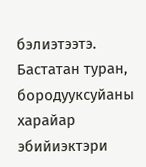бэлиэтээтэ.
Бастатан туран, бородууксуйаны харайар эбийиэктэри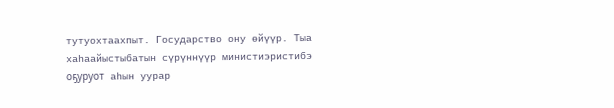тутуохтаахпыт. Государство ону өйүүр. Тыа хаһаайыстыбатын сүрүннүүр министиэристибэ оҕуруот аһын уурар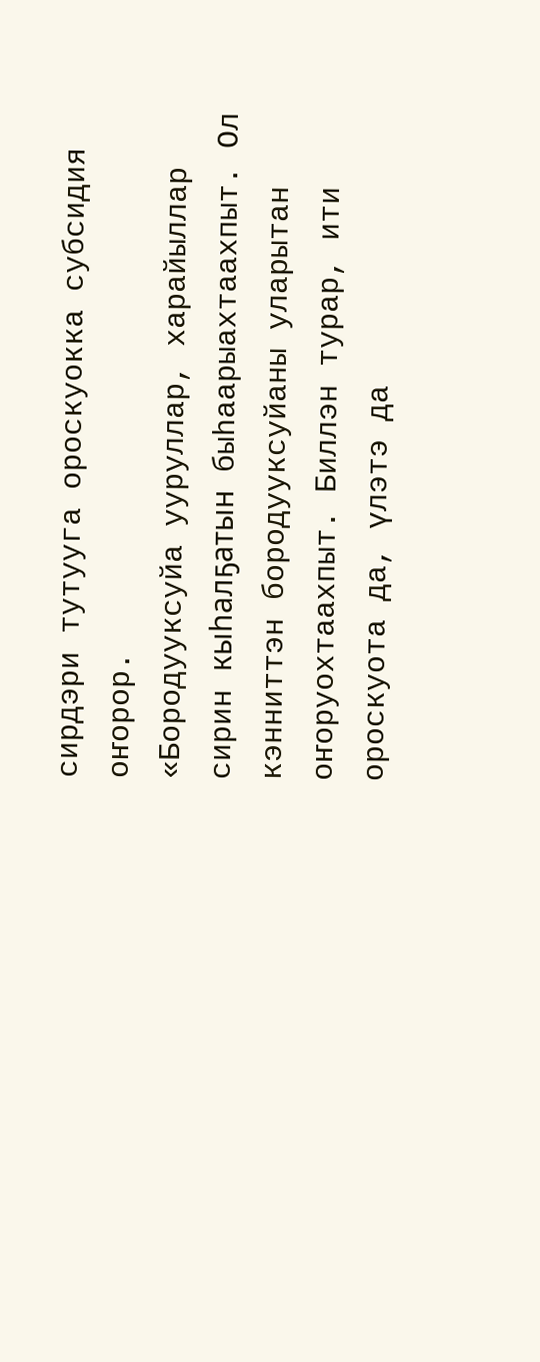сирдэри тутууга ороскуокка субсидия оҥорор.
«Бородууксуйа ууруллар, харайыллар сирин кыһалҕатын быһаарыахтаахпыт. Ол кэнниттэн бородууксуйаны уларытан оҥоруохтаахпыт. Биллэн турар, ити ороскуота да, үлэтэ да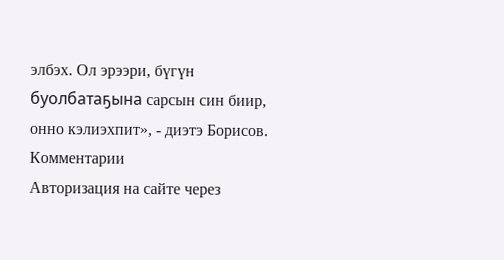элбэх. Ол эрээри, бүгүн буолбатаҕына сарсын син биир, онно кэлиэхпит», - диэтэ Борисов.
Комментарии
Авторизация на сайте через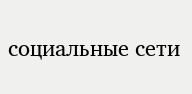социальные сети